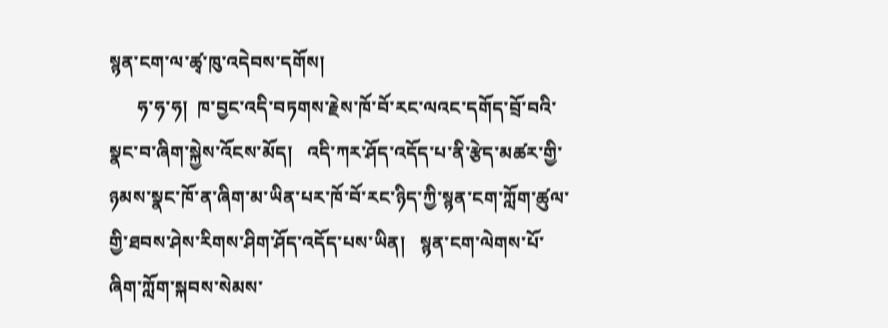སྙན་ངག་ལ་ཚྭ་ཁུ་འདེབས་དགོས།
      ཧ་ཧ་ཧ།  ཁ་བྱང་འདི་བཏགས་རྗེས་ཁོ་བོ་རང་ལའང་དགོད་བྲོ་བའི་སྣང་བ་ཞིག་སྐྱེས་འོངས་མོད།   འདི་ཀར་ཤོད་འདོད་པ་ནི་རྩེད་མཚར་གྱི་ཉམས་སྣང་ཁོ་ན་ཞིག་མ་ཡིན་པར་ཁོ་བོ་རང་ཉིད་ཀྱི་སྙན་ངག་ཀློག་ཚུལ་གྱི་ཐབས་ཤེས་རིགས་ཤིག་ཤོད་འདོད་པས་ཡིན།   སྙན་ངག་ལེགས་པོ་ཞིག་ཀློག་སྐབས་སེམས་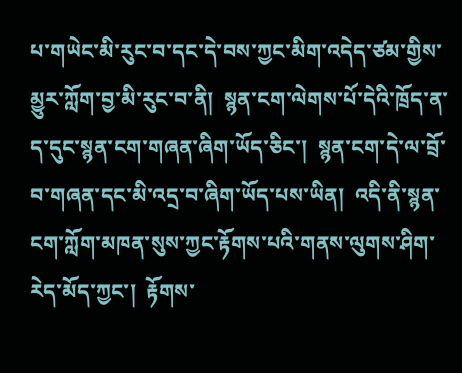པ་གཡེང་མི་རུང་བ་དང་དེ་བས་ཀྱང་མིག་འདེད་ཙམ་གྱིས་མྱུར་ཀློག་བྱ་མི་རུང་བ་ནི།  སྙན་ངག་ལེགས་པོ་དེའི་ཁྲོད་ན་ད་དུང་སྙན་ངག་གཞན་ཞིག་ཡོད་ཅིང་།  སྙན་ངག་དེ་ལ་བྲོ་བ་གཞན་དང་མི་འདྲ་བ་ཞིག་ཡོད་པས་ཡིན།  འདི་ནི་སྙན་ངག་ཀློག་མཁན་སུས་ཀྱང་རྟོགས་པའི་གནས་ལུགས་ཤིག་རེད་མོད་ཀྱང་།  རྟོགས་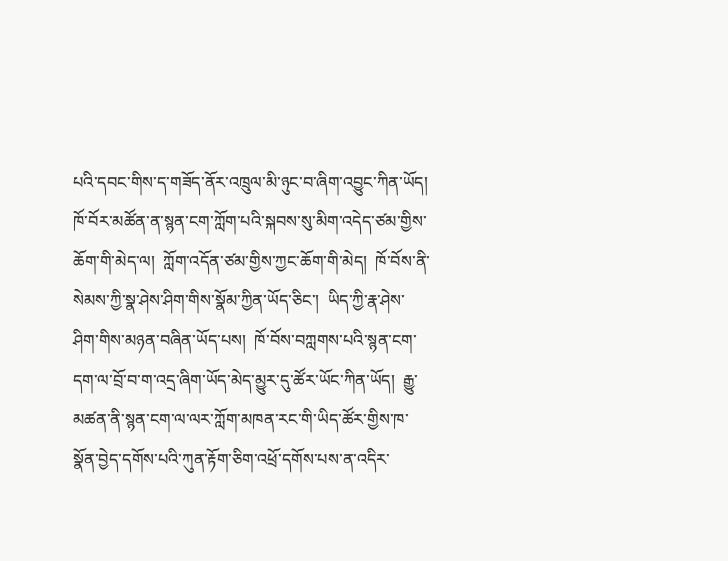པའི་དབང་གིས་ད་གཟོད་ནོར་འཁྲུལ་མི་ཉུང་བ་ཞིག་འབྱུང་ཀིན་ཡོད།  ཁོ་བོར་མཚོན་ན་སྙན་ངག་ཀློག་པའི་སྐབས་སུ་མིག་འདེད་ཙམ་གྱིས་ཆོག་གི་མེད་ལ།  ཀློག་འདོན་ཙམ་གྱིས་ཀྱང་ཆོག་གི་མེད།  ཁོ་བོས་ནི་སེམས་ཀྱི་སྣ་ཤེས་ཤིག་གིས་སྣོམ་ཀྱིན་ཡོད་ཅིང་།  ཡིད་ཀྱི་རྣ་ཤེས་ཤིག་གིས་མཉན་བཞིན་ཡོད་པས།  ཁོ་བོས་བཀླགས་པའི་སྙན་ངག་དག་ལ་བྲོ་བ་ག་འདྲ་ཞིག་ཡོད་མེད་མྱུར་དུ་ཚོར་ཡོང་ཀིན་ཡོད།  རྒྱུ་མཚན་ནི་སྙན་ངག་ལ་ལར་ཀློག་མཁན་རང་གི་ཡིད་ཚོར་གྱིས་ཁ་སྣོན་བྱེད་དགོས་པའི་ཀུན་རྟོག་ཅིག་འཕྲོ་དགོས་པས་ན་འདིར་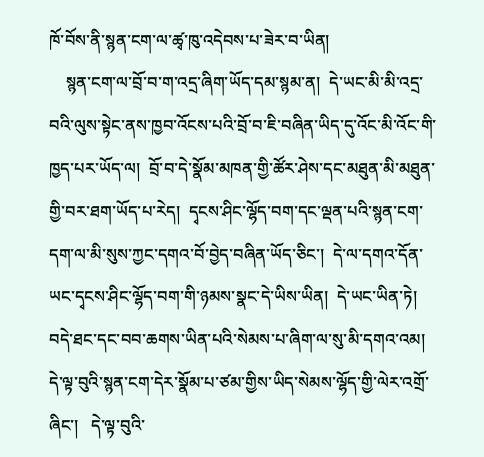ཁོ་བོས་ནི་སྙན་ངག་ལ་ཚྭ་ཁུ་འདེབས་པ་ཟེར་བ་ཡིན།
    སྙན་ངག་ལ་བྲོ་བ་ག་འདྲ་ཞིག་ཡོད་དམ་སྙམ་ན།  དེ་ཡང་མི་མི་འདྲ་བའི་ལུས་སྟེང་ནས་ཁྱབ་འོངས་པའི་བྲོ་བ་ཇི་བཞིན་ཡིད་དུ་འོང་མི་འོང་གི་ཁྱད་པར་ཡོད་ལ།  བྲོ་བ་དེ་སྣོམ་མཁན་གྱི་ཚོར་ཤེས་དང་མཐུན་མི་མཐུན་གྱི་བར་ཐག་ཡོད་པ་རེད།  དྭངས་ཤིང་ལྷོད་བག་དང་ལྡན་པའི་སྙན་ངག་དག་ལ་མི་སུས་ཀྱང་དགའ་བོ་བྱེད་བཞིན་ཡོད་ཅིང་།  དེ་ལ་དགའ་དོན་ཡང་དྭངས་ཤིང་ལྷོད་བག་གི་ཉམས་སྣང་དེ་ཡིས་ཡིན།  དེ་ཡང་ཡིན་ཏེ།  བདེ་ཐང་དང་བབ་ཆགས་ཡིན་པའི་སེམས་པ་ཞིག་ལ་སུ་མི་དགའ་འམ།  དེ་ལྟ་བུའི་སྙན་ངག་དེར་སྣོམ་པ་ཙམ་གྱིས་ཡིད་སེམས་ལྷོད་གྱི་ལེར་འགྲོ་ཞིང་།   དེ་ལྟ་བུའི་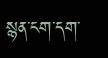སྙན་ངག་དག་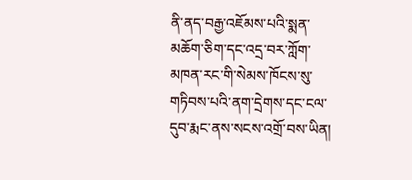ནི་ནད་བརྒྱ་འཇོམས་པའི་སྨན་མཆོག་ཅིག་དང་འདྲ་བར་ཀློག་མཁན་རང་གི་སེམས་ཁོངས་སུ་གཏིབས་པའི་ནག་དྲེགས་དང་ངལ་དུབ་རྨང་ནས་སངས་འགྲོ་བས་ཡིན།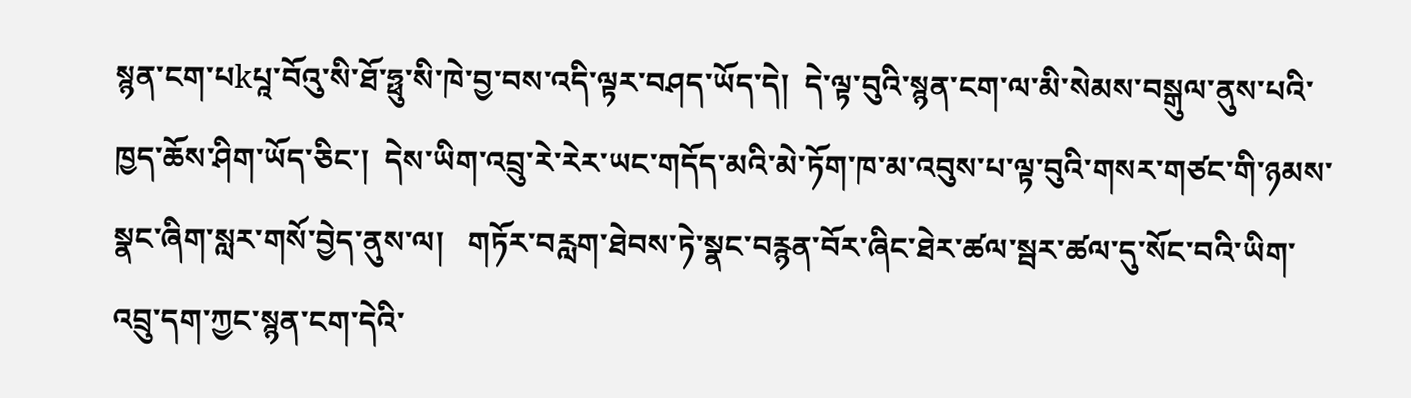སྙན་ངག་པkཔཱ་བོའུ་སི་ཐོ་ཧྥུ་སི་ཁེ་བྱ་བས་འདི་ལྟར་བཤད་ཡོད་དེ།  དེ་ལྟ་བུའི་སྙན་ངག་ལ་མི་སེམས་བསྒུལ་ནུས་པའི་ཁྱད་ཆོས་ཤིག་ཡོད་ཅིང་།  དེས་ཡིག་འབྲུ་རེ་རེར་ཡང་གདོད་མའི་མེ་ཏོག་ཁ་མ་འབུས་པ་ལྟ་བུའི་གསར་གཙང་གི་ཉམས་སྣང་ཞིག་སླར་གསོ་བྱེད་ནུས་ལ།   གཏོར་བརླག་ཐེབས་ཏེ་སྣང་བརྙན་བོར་ཞིང་ཐེར་ཚལ་སྦར་ཚལ་དུ་སོང་བའི་ཡིག་འབྲུ་དག་ཀྱང་སྙན་ངག་དེའི་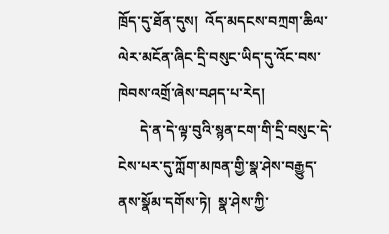ཁྲོད་དུ་ཐོན་དུས།  འོད་མདངས་བཀྲག་ཆིལ་ལེར་མངོན་ཞིང་དྲི་བསུང་ཡིད་དུ་འོང་བས་ཁེབས་འགྲོ་ཞེས་བཤད་པ་རེད།
      དེ་ན་དེ་ལྟ་བུའི་སྙན་ངག་གི་དྲི་བསུང་དེ་ངེས་པར་དུ་ཀློག་མཁན་གྱི་སྣ་ཤེས་བརྒྱུད་ནས་སྣོམ་དགོས་ཏེ།  སྣ་ཤེས་ཀྱི་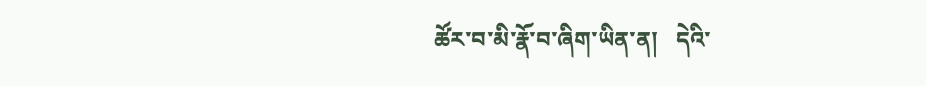ཚོར་བ་མི་རྣོ་བ་ཞིག་ཡིན་ན།   དེའི་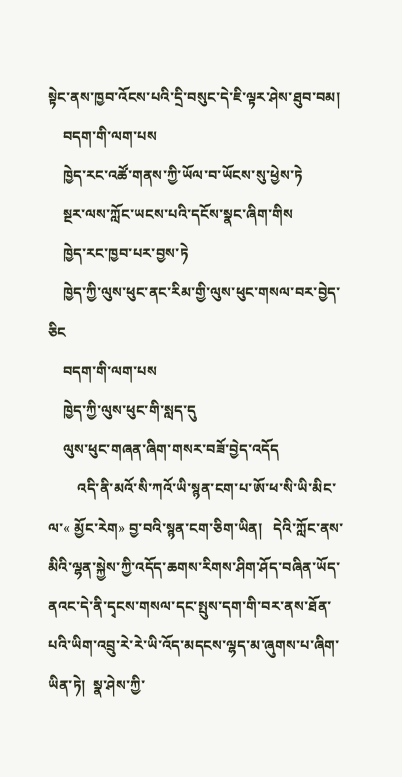སྟེང་ནས་ཁྱབ་འོངས་པའི་དྲི་བསུང་དེ་ཇི་ལྟར་ཤེས་ཐུབ་བམ།
    བདག་གི་ལག་པས
    ཁྱེད་རང་འཚོ་གནས་ཀྱི་ཡོལ་བ་ཡོངས་སུ་ཕྱེས་ཏེ
    སྔར་ལས་ཀློང་ཡངས་པའི་དངོས་སྣང་ཞིག་གིས
    ཁྱེད་རང་ཁྱབ་པར་བྱས་ཏེ
    ཁྱེད་ཀྱི་ལུས་ཕུང་ནང་རིམ་གྱི་ལུས་ཕུང་གསལ་བར་བྱེད་ཅིང
    བདག་གི་ལག་པས
    ཁྱེད་ཀྱི་ལུས་ཕུང་གི་སླད་དུ
    ལུས་ཕུང་གཞན་ཞིག་གསར་བཟོ་བྱེད་འདོད
        འདི་ནི་མའོ་སི་ཀའོ་ཡི་སྙན་ངག་པ་ཨོ་ཕ་སི་ཡི་མིང་ལ་« མྱོང་རེག» བྱ་བའི་སྙན་ངག་ཅིག་ཡིན།   དེའི་ཀློང་ནས་མིའི་ལྷན་སྐྱེས་ཀྱི་འདོད་ཆགས་རིགས་ཤིག་ཤོད་བཞིན་ཡོད་ནའང་དེ་ནི་དྭངས་གསལ་དང་སྤུས་དག་གི་བར་ནས་ཐོན་པའི་ཡིག་འབྲུ་རེ་རེ་ཡི་འོད་མདངས་ལྷད་མ་ཞུགས་པ་ཞིག་ཡིན་ཏེ།  སྣ་ཤེས་ཀྱི་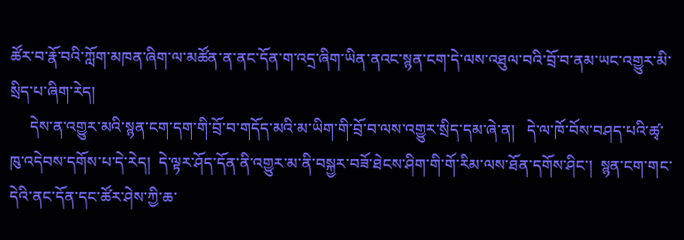ཚོར་བ་རྣོ་བའི་ཀློག་མཁན་ཞིག་ལ་མཚོན་ན་ནང་དོན་ག་འདྲ་ཞིག་ཡིན་ནའང་སྙན་ངག་དེ་ལས་འཐུལ་བའི་བྲོ་བ་ནམ་ཡང་འགྱུར་མི་སྲིད་པ་ཞིག་རེད།
     དེས་ན་འགྱུར་མའི་སྙན་ངག་དག་གི་བྲོ་བ་གདོད་མའི་མ་ཡིག་གི་བྲོ་བ་ལས་འགྱུར་སྲིད་དམ་ཞེ་ན།   དེ་ལ་ཁོ་བོས་བཤད་པའི་ཚྭ་ཁུ་འདེབས་དགོས་པ་དེ་རེད།  དེ་ལྟར་ཤོད་དོན་ནི་འགྱུར་མ་ནི་བསྐྱར་བཟོ་ཐེངས་ཤིག་གི་གོ་རིམ་ལས་ཐོན་དགོས་ཤིང་།  སྙན་ངག་གང་དེའི་ནང་དོན་དང་ཚོར་ཤེས་ཀྱི་ཆ་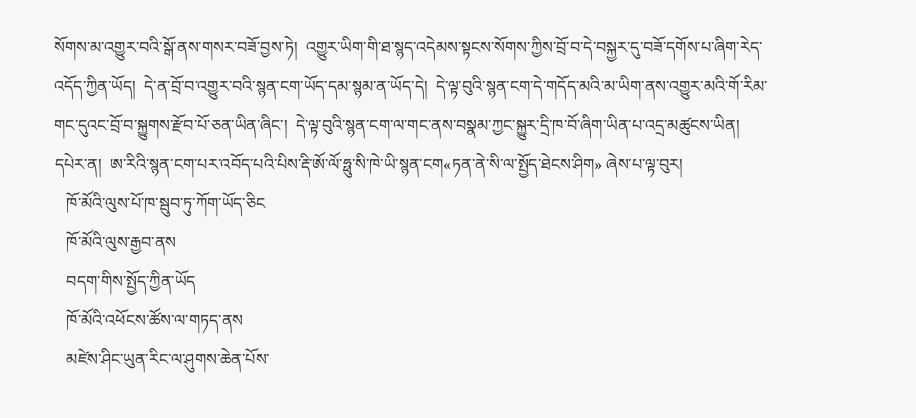སོགས་མ་འགྱུར་བའི་སྒོ་ནས་གསར་བཟོ་བྱས་ཏེ།  འགྱུར་ཡིག་གི་ཐ་སྙད་འདེམས་སྟངས་སོགས་ཀྱིས་བྲོ་བ་དེ་བསྐྱར་དུ་བཟོ་དགོས་པ་ཞིག་རེད་འདོད་ཀྱིན་ཡོད།  དེ་ན་བྲོ་བ་འགྱུར་བའི་སྙན་ངག་ཡོད་དམ་སྙམ་ན་ཡོད་དེ།  དེ་ལྟ་བུའི་སྙན་ངག་དེ་གདོད་མའི་མ་ཡིག་ནས་འགྱུར་མའི་གོ་རིམ་གང་དུའང་བྲོ་བ་སྐྱུགས་རྫོབ་པོ་ཅན་ཡིན་ཞིང་།  དེ་ལྟ་བུའི་སྙན་ངག་ལ་གང་ནས་བསྣམ་ཀྱང་སྐྱུར་དྲི་ཁ་བོ་ཞིག་ཡིན་པ་འདྲ་མཚུངས་ཡིན།  དཔེར་ན།  ཨ་རིའི་སྙན་ངག་པར་འབོད་པའི་པིས་རྡི་ཨོ་ལོ་ཧྥུ་སི་ཁེ་ཡི་སྙན་ངག«ཏན་ནེ་སི་ལ་སྤྱོད་ཐེངས་ཤིག» ཞེས་པ་ལྟ་བུར།
   ཁོ་མོའི་ལུས་པོ་ཁ་སྦུབ་ཏུ་ཀོག་ཡོད་ཅིང
   ཁོ་མོའི་ལུས་རྒྱབ་ནས
   བདག་གིས་སྤྱོད་ཀྱིན་ཡོད
   ཁོ་མོའི་འཕོངས་ཚོས་ལ་གཏད་ནས
   མཛེས་ཤིང་ཡུན་རིང་ལ་ཤུགས་ཆེན་པོས་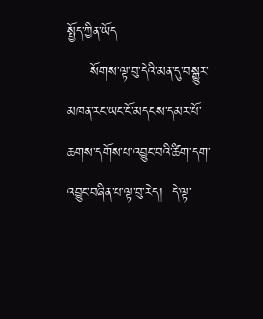སྤྱོད་ཀྱིན་ཡོད
     སོགས་ལྟ་བུ་དེའི་མན་དུ་བསྒྱུར་མཁན་རང་ཡང་ངོ་མདངས་དམར་པོ་ཆགས་དགོས་པ་འབྱུང་བའི་ཚིག་དག་འབྱུང་བཞིན་པ་ལྟ་བུ་རེད།  དེ་ལྟ་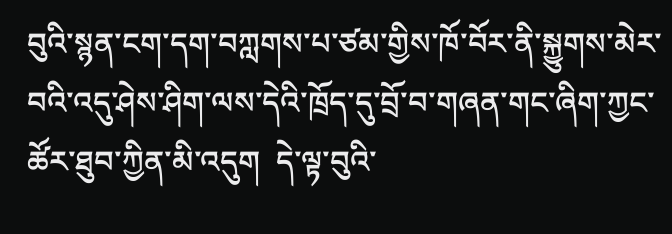བུའི་སྙན་ངག་དག་བཀླགས་པ་ཙམ་གྱིས་ཁོ་བོར་ནི་སྐྱུགས་མེར་བའི་འདུ་ཤེས་ཤིག་ལས་དེའི་ཁྲོད་དུ་བྲོ་བ་གཞན་གང་ཞིག་ཀྱང་ཚོར་ཐུབ་ཀྱིན་མི་འདུག  དེ་ལྟ་བུའི་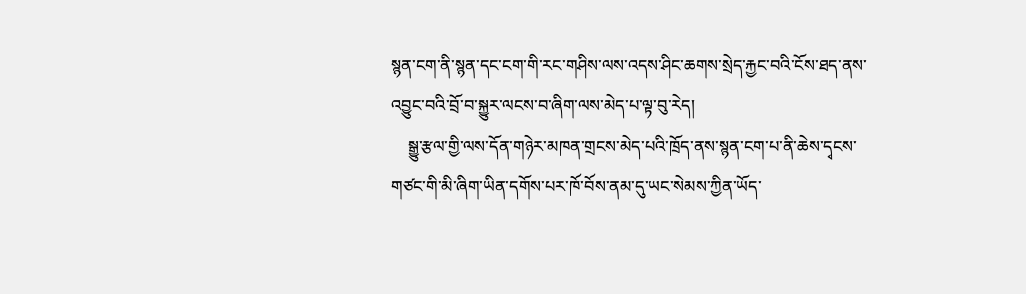སྙན་ངག་ནི་སྙན་དང་ངག་གི་རང་གཤིས་ལས་འདས་ཤིང་ཆགས་སྲེད་རྐྱང་བའི་ངོས་ཐད་ནས་འབྱུང་བའི་བྲོ་བ་སྐྱུར་ལངས་བ་ཞིག་ལས་མེད་པ་ལྟ་བུ་རེད།
    སྒྱུ་རྩལ་གྱི་ལས་དོན་གཉེར་མཁན་གྲངས་མེད་པའི་ཁྲོད་ནས་སྙན་ངག་པ་ནི་ཆེས་དྭངས་གཙང་གི་མི་ཞིག་ཡིན་དགོས་པར་ཁོ་བོས་ནམ་དུ་ཡང་སེམས་ཀྱིན་ཡོད་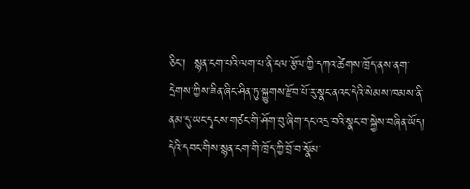ཅིང་།  སྙན་ངག་པའི་ལག་པ་ནི་ངལ་རྩོལ་ཀྱི་དཀའ་ཚེགས་ཁྲོད་ནས་ནག་དྲེགས་ཀྱིས་ཟིན་ཞིང་ཤིན་ཏུ་སྐྱུགས་རྫོབ་པོ་རུ་སྣང་ནའང་དེའི་སེམས་ཁམས་ནི་ནམ་དུ་ཡང་དྭངས་གཙང་གི་ཤོག་བུ་ཞིག་དང་འདྲ་བའི་སྣང་བ་སྐྱེས་བཞིན་ཡོད།  དེའི་དབང་གིས་སྙན་ངག་གི་ཁྲོད་ཀྱི་བྲོ་བ་སྣོམ་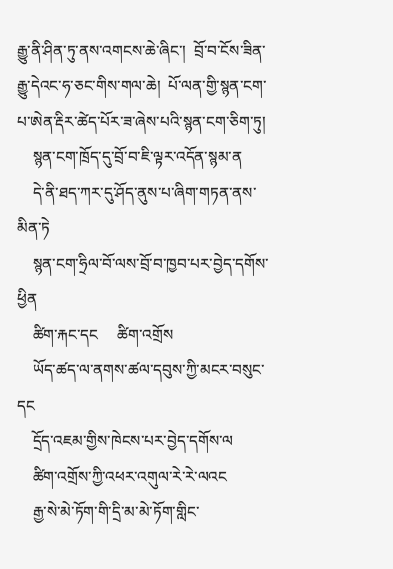རྒྱུ་ནི་ཤིན་ཏུ་ནས་འགངས་ཆེ་ཞིང་།  བྲོ་བ་ངོས་ཟིན་རྒྱུ་དེའང་ཧ་ཅང་གིས་གལ་ཆེ།  པོ་ལན་གྱི་སྙན་ངག་པ་ཨེན་རྡིར་ཚེད་པོར་ཟ་ཞེས་པའི་སྙན་ངག་ཅིག་ཏུ།
    སྙན་ངག་ཁྲོད་དུ་བྲོ་བ་ཇི་ལྟར་འདོན་སྙམ་ན
    དེ་ནི་ཐད་ཀར་དུ་ཤོད་ནུས་པ་ཞིག་གཏན་ནས་མིན་ཏེ
    སྙན་ངག་ཧྲིལ་བོ་ལས་བྲོ་བ་ཁྱབ་པར་བྱེད་དགོས་ཕྱིན
    ཚིག་རྐང་དང     ཚིག་འགྲོས
    ཡོད་ཚད་ལ་ནགས་ཚལ་དབུས་ཀྱི་མངར་བསུང་དང
    དྲོད་འཇམ་གྱིས་ཁེངས་པར་བྱེད་དགོས་ལ
    ཚིག་འགྲོས་ཀྱི་འཕར་འགུལ་རེ་རེ་ལའང
    རྒྱ་སེ་མེ་ཏོག་གི་དྲི་མ་མེ་ཏོག་གླིང་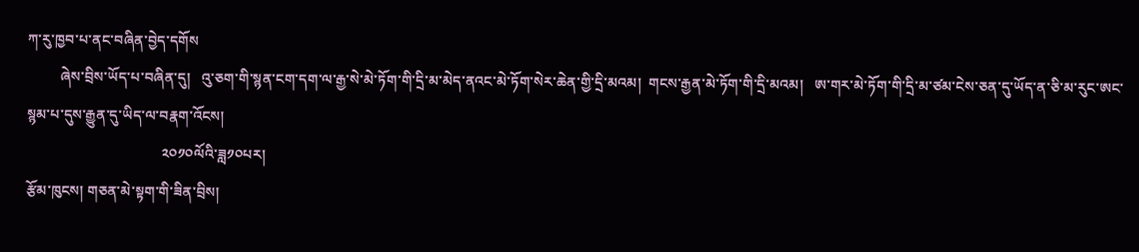ཀ་རུ་ཁྱབ་པ་ནང་བཞིན་བྱེད་དགོས
         ཞེས་བྲིས་ཡོད་པ་བཞིན་དུ།   འུ་ཅག་གི་སྙན་ངག་དག་ལ་རྒྱ་སེ་མེ་ཏོག་གི་དྲི་མ་མེད་ནའང་མེ་ཏོག་སེར་ཆེན་གྱི་དྲི་མའམ།  གངས་རྒྱན་མེ་ཏོག་གི་དྲི་མའམ།   ཨ་གར་མེ་ཏོག་གི་དྲི་མ་ཙམ་ངེས་ཅན་དུ་ཡོད་ན་ཅི་མ་རུང་ཨང་སྙམ་པ་དུས་རྒྱུན་དུ་ཡིད་ལ་བརྣག་འོངས།
                                     ༢༠༡༠ལོའི་ཟླ༡༠པར།
རྩོམ་ཁུངས། གཅན་མེ་སྟག་གི་ཟིན་བྲིས།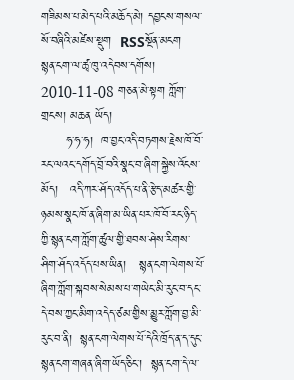གཟིམས་པ་མེད་པའི་མཆོད་མེ། དབྱངས་གསལ་སོ་བཞིའི་མཛེས་སྡུག  RSSསྔོན་མངག
སྙན་ངག་ལ་ཚྭ་ཁུ་འདེབས་དགོས།
2010-11-08 གཅན་མེ་སྟག ཀློག་གྲངས། མཆན ཡོད།
      ཧ་ཧ་ཧ།  ཁ་བྱང་འདི་བཏགས་རྗེས་ཁོ་བོ་རང་ལའང་དགོད་བྲོ་བའི་སྣང་བ་ཞིག་སྐྱེས་འོངས་མོད།   འདི་ཀར་ཤོད་འདོད་པ་ནི་རྩེད་མཚར་གྱི་ཉམས་སྣང་ཁོ་ན་ཞིག་མ་ཡིན་པར་ཁོ་བོ་རང་ཉིད་ཀྱི་སྙན་ངག་ཀློག་ཚུལ་གྱི་ཐབས་ཤེས་རིགས་ཤིག་ཤོད་འདོད་པས་ཡིན།   སྙན་ངག་ལེགས་པོ་ཞིག་ཀློག་སྐབས་སེམས་པ་གཡེང་མི་རུང་བ་དང་དེ་བས་ཀྱང་མིག་འདེད་ཙམ་གྱིས་མྱུར་ཀློག་བྱ་མི་རུང་བ་ནི།  སྙན་ངག་ལེགས་པོ་དེའི་ཁྲོད་ན་ད་དུང་སྙན་ངག་གཞན་ཞིག་ཡོད་ཅིང་།  སྙན་ངག་དེ་ལ་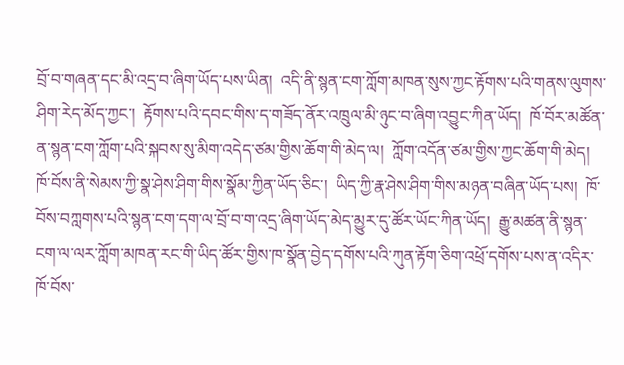བྲོ་བ་གཞན་དང་མི་འདྲ་བ་ཞིག་ཡོད་པས་ཡིན།  འདི་ནི་སྙན་ངག་ཀློག་མཁན་སུས་ཀྱང་རྟོགས་པའི་གནས་ལུགས་ཤིག་རེད་མོད་ཀྱང་།  རྟོགས་པའི་དབང་གིས་ད་གཟོད་ནོར་འཁྲུལ་མི་ཉུང་བ་ཞིག་འབྱུང་ཀིན་ཡོད།  ཁོ་བོར་མཚོན་ན་སྙན་ངག་ཀློག་པའི་སྐབས་སུ་མིག་འདེད་ཙམ་གྱིས་ཆོག་གི་མེད་ལ།  ཀློག་འདོན་ཙམ་གྱིས་ཀྱང་ཆོག་གི་མེད།  ཁོ་བོས་ནི་སེམས་ཀྱི་སྣ་ཤེས་ཤིག་གིས་སྣོམ་ཀྱིན་ཡོད་ཅིང་།  ཡིད་ཀྱི་རྣ་ཤེས་ཤིག་གིས་མཉན་བཞིན་ཡོད་པས།  ཁོ་བོས་བཀླགས་པའི་སྙན་ངག་དག་ལ་བྲོ་བ་ག་འདྲ་ཞིག་ཡོད་མེད་མྱུར་དུ་ཚོར་ཡོང་ཀིན་ཡོད།  རྒྱུ་མཚན་ནི་སྙན་ངག་ལ་ལར་ཀློག་མཁན་རང་གི་ཡིད་ཚོར་གྱིས་ཁ་སྣོན་བྱེད་དགོས་པའི་ཀུན་རྟོག་ཅིག་འཕྲོ་དགོས་པས་ན་འདིར་ཁོ་བོས་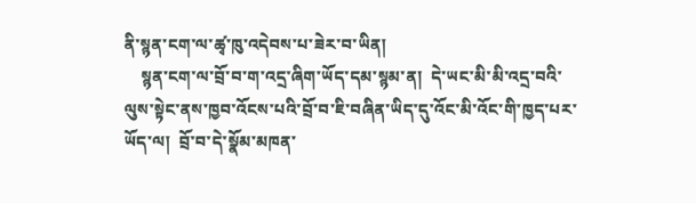ནི་སྙན་ངག་ལ་ཚྭ་ཁུ་འདེབས་པ་ཟེར་བ་ཡིན།
    སྙན་ངག་ལ་བྲོ་བ་ག་འདྲ་ཞིག་ཡོད་དམ་སྙམ་ན།  དེ་ཡང་མི་མི་འདྲ་བའི་ལུས་སྟེང་ནས་ཁྱབ་འོངས་པའི་བྲོ་བ་ཇི་བཞིན་ཡིད་དུ་འོང་མི་འོང་གི་ཁྱད་པར་ཡོད་ལ།  བྲོ་བ་དེ་སྣོམ་མཁན་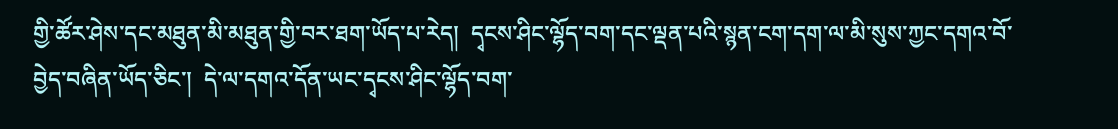གྱི་ཚོར་ཤེས་དང་མཐུན་མི་མཐུན་གྱི་བར་ཐག་ཡོད་པ་རེད།  དྭངས་ཤིང་ལྷོད་བག་དང་ལྡན་པའི་སྙན་ངག་དག་ལ་མི་སུས་ཀྱང་དགའ་བོ་བྱེད་བཞིན་ཡོད་ཅིང་།  དེ་ལ་དགའ་དོན་ཡང་དྭངས་ཤིང་ལྷོད་བག་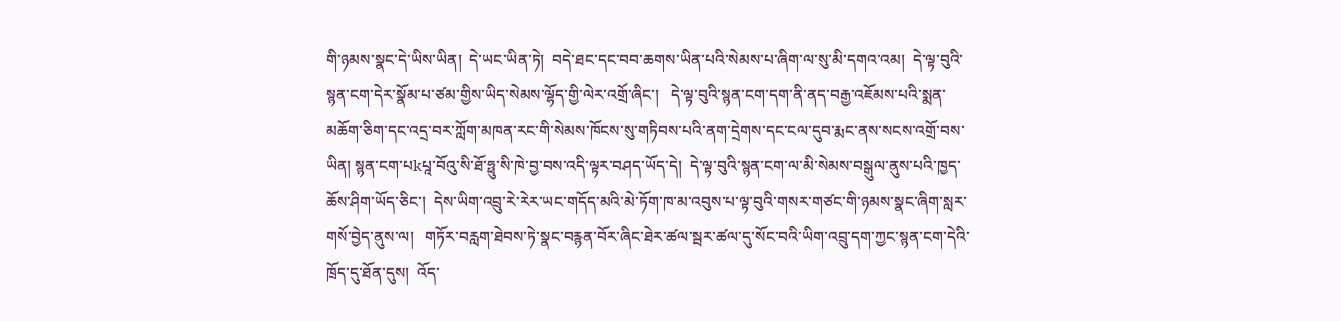གི་ཉམས་སྣང་དེ་ཡིས་ཡིན།  དེ་ཡང་ཡིན་ཏེ།  བདེ་ཐང་དང་བབ་ཆགས་ཡིན་པའི་སེམས་པ་ཞིག་ལ་སུ་མི་དགའ་འམ།  དེ་ལྟ་བུའི་སྙན་ངག་དེར་སྣོམ་པ་ཙམ་གྱིས་ཡིད་སེམས་ལྷོད་གྱི་ལེར་འགྲོ་ཞིང་།   དེ་ལྟ་བུའི་སྙན་ངག་དག་ནི་ནད་བརྒྱ་འཇོམས་པའི་སྨན་མཆོག་ཅིག་དང་འདྲ་བར་ཀློག་མཁན་རང་གི་སེམས་ཁོངས་སུ་གཏིབས་པའི་ནག་དྲེགས་དང་ངལ་དུབ་རྨང་ནས་སངས་འགྲོ་བས་ཡིན། སྙན་ངག་པkཔཱ་བོའུ་སི་ཐོ་ཧྥུ་སི་ཁེ་བྱ་བས་འདི་ལྟར་བཤད་ཡོད་དེ།  དེ་ལྟ་བུའི་སྙན་ངག་ལ་མི་སེམས་བསྒུལ་ནུས་པའི་ཁྱད་ཆོས་ཤིག་ཡོད་ཅིང་།  དེས་ཡིག་འབྲུ་རེ་རེར་ཡང་གདོད་མའི་མེ་ཏོག་ཁ་མ་འབུས་པ་ལྟ་བུའི་གསར་གཙང་གི་ཉམས་སྣང་ཞིག་སླར་གསོ་བྱེད་ནུས་ལ།   གཏོར་བརླག་ཐེབས་ཏེ་སྣང་བརྙན་བོར་ཞིང་ཐེར་ཚལ་སྦར་ཚལ་དུ་སོང་བའི་ཡིག་འབྲུ་དག་ཀྱང་སྙན་ངག་དེའི་ཁྲོད་དུ་ཐོན་དུས།  འོད་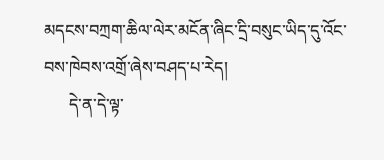མདངས་བཀྲག་ཆིལ་ལེར་མངོན་ཞིང་དྲི་བསུང་ཡིད་དུ་འོང་བས་ཁེབས་འགྲོ་ཞེས་བཤད་པ་རེད།
      དེ་ན་དེ་ལྟ་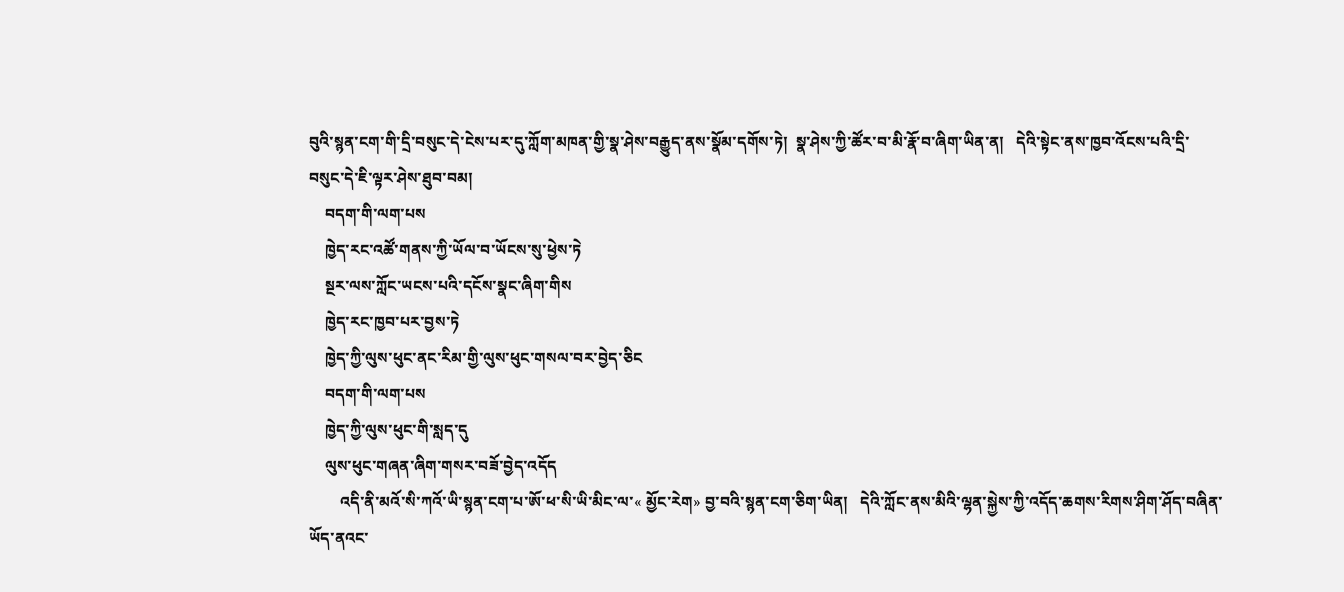བུའི་སྙན་ངག་གི་དྲི་བསུང་དེ་ངེས་པར་དུ་ཀློག་མཁན་གྱི་སྣ་ཤེས་བརྒྱུད་ནས་སྣོམ་དགོས་ཏེ།  སྣ་ཤེས་ཀྱི་ཚོར་བ་མི་རྣོ་བ་ཞིག་ཡིན་ན།   དེའི་སྟེང་ནས་ཁྱབ་འོངས་པའི་དྲི་བསུང་དེ་ཇི་ལྟར་ཤེས་ཐུབ་བམ།
    བདག་གི་ལག་པས
    ཁྱེད་རང་འཚོ་གནས་ཀྱི་ཡོལ་བ་ཡོངས་སུ་ཕྱེས་ཏེ
    སྔར་ལས་ཀློང་ཡངས་པའི་དངོས་སྣང་ཞིག་གིས
    ཁྱེད་རང་ཁྱབ་པར་བྱས་ཏེ
    ཁྱེད་ཀྱི་ལུས་ཕུང་ནང་རིམ་གྱི་ལུས་ཕུང་གསལ་བར་བྱེད་ཅིང
    བདག་གི་ལག་པས
    ཁྱེད་ཀྱི་ལུས་ཕུང་གི་སླད་དུ
    ལུས་ཕུང་གཞན་ཞིག་གསར་བཟོ་བྱེད་འདོད
        འདི་ནི་མའོ་སི་ཀའོ་ཡི་སྙན་ངག་པ་ཨོ་ཕ་སི་ཡི་མིང་ལ་« མྱོང་རེག» བྱ་བའི་སྙན་ངག་ཅིག་ཡིན།   དེའི་ཀློང་ནས་མིའི་ལྷན་སྐྱེས་ཀྱི་འདོད་ཆགས་རིགས་ཤིག་ཤོད་བཞིན་ཡོད་ནའང་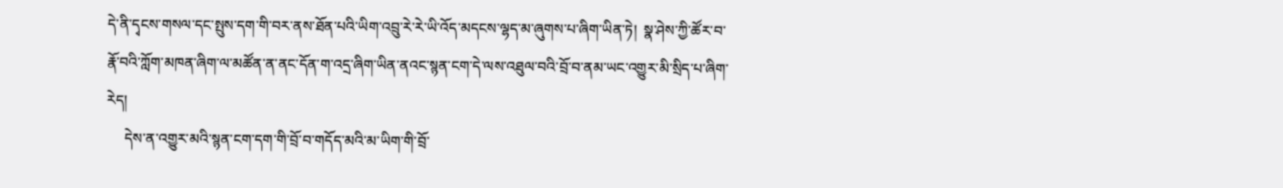དེ་ནི་དྭངས་གསལ་དང་སྤུས་དག་གི་བར་ནས་ཐོན་པའི་ཡིག་འབྲུ་རེ་རེ་ཡི་འོད་མདངས་ལྷད་མ་ཞུགས་པ་ཞིག་ཡིན་ཏེ།  སྣ་ཤེས་ཀྱི་ཚོར་བ་རྣོ་བའི་ཀློག་མཁན་ཞིག་ལ་མཚོན་ན་ནང་དོན་ག་འདྲ་ཞིག་ཡིན་ནའང་སྙན་ངག་དེ་ལས་འཐུལ་བའི་བྲོ་བ་ནམ་ཡང་འགྱུར་མི་སྲིད་པ་ཞིག་རེད།
     དེས་ན་འགྱུར་མའི་སྙན་ངག་དག་གི་བྲོ་བ་གདོད་མའི་མ་ཡིག་གི་བྲོ་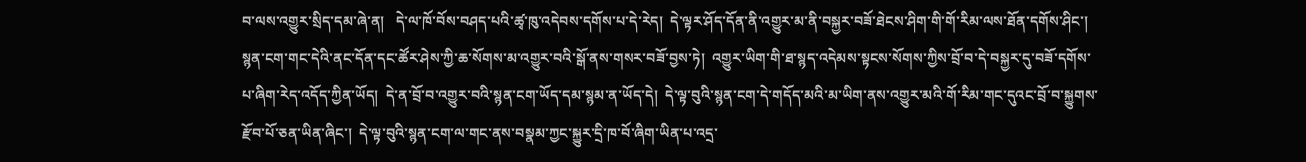བ་ལས་འགྱུར་སྲིད་དམ་ཞེ་ན།   དེ་ལ་ཁོ་བོས་བཤད་པའི་ཚྭ་ཁུ་འདེབས་དགོས་པ་དེ་རེད།  དེ་ལྟར་ཤོད་དོན་ནི་འགྱུར་མ་ནི་བསྐྱར་བཟོ་ཐེངས་ཤིག་གི་གོ་རིམ་ལས་ཐོན་དགོས་ཤིང་།  སྙན་ངག་གང་དེའི་ནང་དོན་དང་ཚོར་ཤེས་ཀྱི་ཆ་སོགས་མ་འགྱུར་བའི་སྒོ་ནས་གསར་བཟོ་བྱས་ཏེ།  འགྱུར་ཡིག་གི་ཐ་སྙད་འདེམས་སྟངས་སོགས་ཀྱིས་བྲོ་བ་དེ་བསྐྱར་དུ་བཟོ་དགོས་པ་ཞིག་རེད་འདོད་ཀྱིན་ཡོད།  དེ་ན་བྲོ་བ་འགྱུར་བའི་སྙན་ངག་ཡོད་དམ་སྙམ་ན་ཡོད་དེ།  དེ་ལྟ་བུའི་སྙན་ངག་དེ་གདོད་མའི་མ་ཡིག་ནས་འགྱུར་མའི་གོ་རིམ་གང་དུའང་བྲོ་བ་སྐྱུགས་རྫོབ་པོ་ཅན་ཡིན་ཞིང་།  དེ་ལྟ་བུའི་སྙན་ངག་ལ་གང་ནས་བསྣམ་ཀྱང་སྐྱུར་དྲི་ཁ་བོ་ཞིག་ཡིན་པ་འདྲ་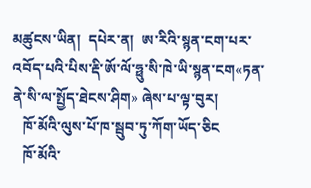མཚུངས་ཡིན།  དཔེར་ན།  ཨ་རིའི་སྙན་ངག་པར་འབོད་པའི་པིས་རྡི་ཨོ་ལོ་ཧྥུ་སི་ཁེ་ཡི་སྙན་ངག«ཏན་ནེ་སི་ལ་སྤྱོད་ཐེངས་ཤིག» ཞེས་པ་ལྟ་བུར།
   ཁོ་མོའི་ལུས་པོ་ཁ་སྦུབ་ཏུ་ཀོག་ཡོད་ཅིང
   ཁོ་མོའི་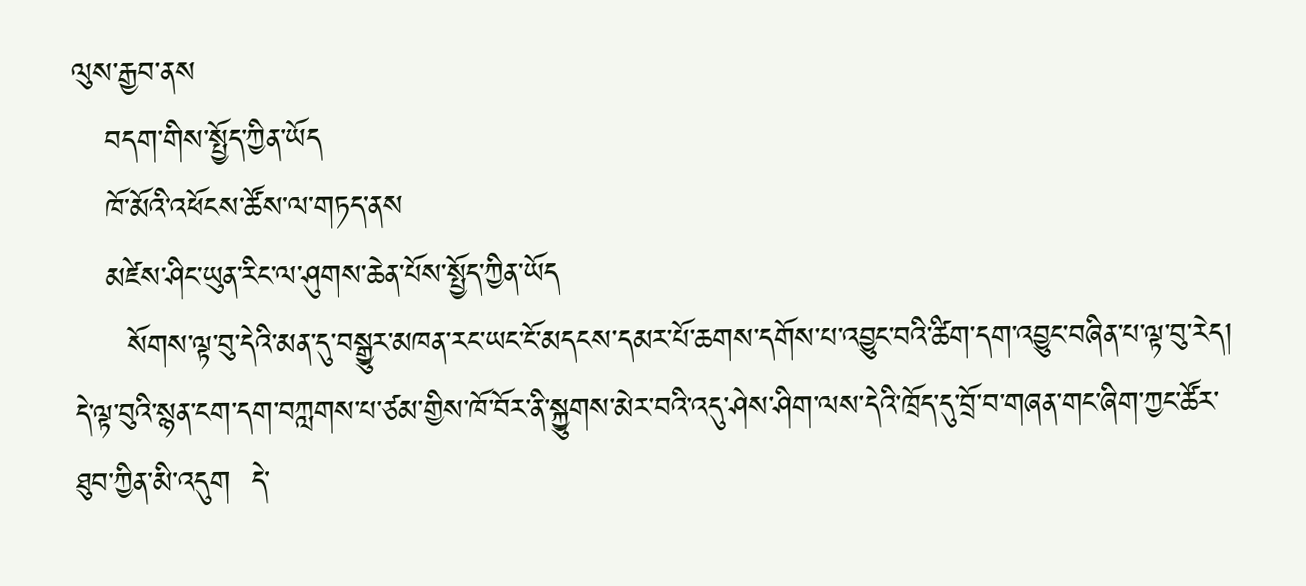ལུས་རྒྱབ་ནས
   བདག་གིས་སྤྱོད་ཀྱིན་ཡོད
   ཁོ་མོའི་འཕོངས་ཚོས་ལ་གཏད་ནས
   མཛེས་ཤིང་ཡུན་རིང་ལ་ཤུགས་ཆེན་པོས་སྤྱོད་ཀྱིན་ཡོད
     སོགས་ལྟ་བུ་དེའི་མན་དུ་བསྒྱུར་མཁན་རང་ཡང་ངོ་མདངས་དམར་པོ་ཆགས་དགོས་པ་འབྱུང་བའི་ཚིག་དག་འབྱུང་བཞིན་པ་ལྟ་བུ་རེད།  དེ་ལྟ་བུའི་སྙན་ངག་དག་བཀླགས་པ་ཙམ་གྱིས་ཁོ་བོར་ནི་སྐྱུགས་མེར་བའི་འདུ་ཤེས་ཤིག་ལས་དེའི་ཁྲོད་དུ་བྲོ་བ་གཞན་གང་ཞིག་ཀྱང་ཚོར་ཐུབ་ཀྱིན་མི་འདུག  དེ་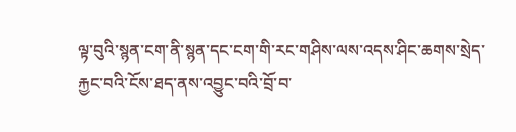ལྟ་བུའི་སྙན་ངག་ནི་སྙན་དང་ངག་གི་རང་གཤིས་ལས་འདས་ཤིང་ཆགས་སྲེད་རྐྱང་བའི་ངོས་ཐད་ནས་འབྱུང་བའི་བྲོ་བ་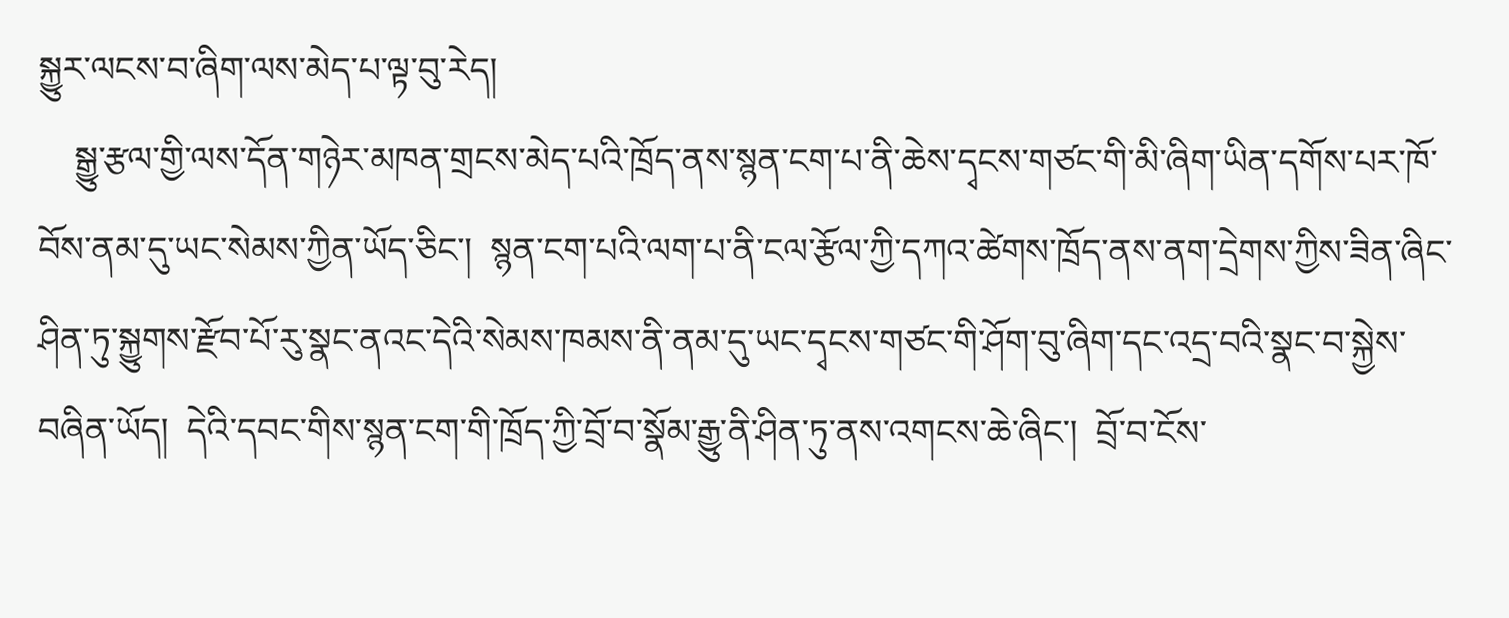སྐྱུར་ལངས་བ་ཞིག་ལས་མེད་པ་ལྟ་བུ་རེད།
    སྒྱུ་རྩལ་གྱི་ལས་དོན་གཉེར་མཁན་གྲངས་མེད་པའི་ཁྲོད་ནས་སྙན་ངག་པ་ནི་ཆེས་དྭངས་གཙང་གི་མི་ཞིག་ཡིན་དགོས་པར་ཁོ་བོས་ནམ་དུ་ཡང་སེམས་ཀྱིན་ཡོད་ཅིང་།  སྙན་ངག་པའི་ལག་པ་ནི་ངལ་རྩོལ་ཀྱི་དཀའ་ཚེགས་ཁྲོད་ནས་ནག་དྲེགས་ཀྱིས་ཟིན་ཞིང་ཤིན་ཏུ་སྐྱུགས་རྫོབ་པོ་རུ་སྣང་ནའང་དེའི་སེམས་ཁམས་ནི་ནམ་དུ་ཡང་དྭངས་གཙང་གི་ཤོག་བུ་ཞིག་དང་འདྲ་བའི་སྣང་བ་སྐྱེས་བཞིན་ཡོད།  དེའི་དབང་གིས་སྙན་ངག་གི་ཁྲོད་ཀྱི་བྲོ་བ་སྣོམ་རྒྱུ་ནི་ཤིན་ཏུ་ནས་འགངས་ཆེ་ཞིང་།  བྲོ་བ་ངོས་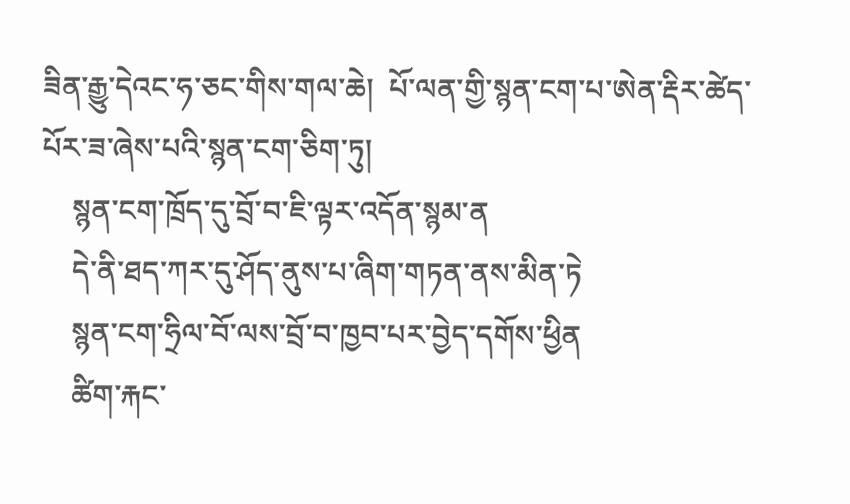ཟིན་རྒྱུ་དེའང་ཧ་ཅང་གིས་གལ་ཆེ།  པོ་ལན་གྱི་སྙན་ངག་པ་ཨེན་རྡིར་ཚེད་པོར་ཟ་ཞེས་པའི་སྙན་ངག་ཅིག་ཏུ།
    སྙན་ངག་ཁྲོད་དུ་བྲོ་བ་ཇི་ལྟར་འདོན་སྙམ་ན
    དེ་ནི་ཐད་ཀར་དུ་ཤོད་ནུས་པ་ཞིག་གཏན་ནས་མིན་ཏེ
    སྙན་ངག་ཧྲིལ་བོ་ལས་བྲོ་བ་ཁྱབ་པར་བྱེད་དགོས་ཕྱིན
    ཚིག་རྐང་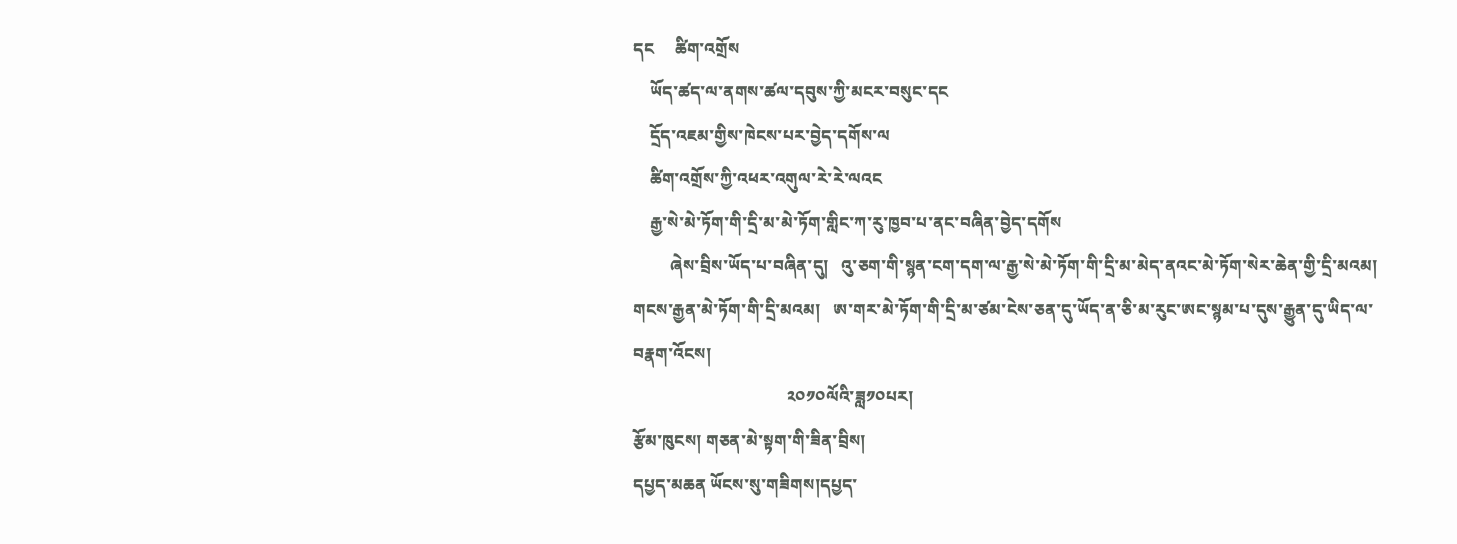དང     ཚིག་འགྲོས
    ཡོད་ཚད་ལ་ནགས་ཚལ་དབུས་ཀྱི་མངར་བསུང་དང
    དྲོད་འཇམ་གྱིས་ཁེངས་པར་བྱེད་དགོས་ལ
    ཚིག་འགྲོས་ཀྱི་འཕར་འགུལ་རེ་རེ་ལའང
    རྒྱ་སེ་མེ་ཏོག་གི་དྲི་མ་མེ་ཏོག་གླིང་ཀ་རུ་ཁྱབ་པ་ནང་བཞིན་བྱེད་དགོས
         ཞེས་བྲིས་ཡོད་པ་བཞིན་དུ།   འུ་ཅག་གི་སྙན་ངག་དག་ལ་རྒྱ་སེ་མེ་ཏོག་གི་དྲི་མ་མེད་ནའང་མེ་ཏོག་སེར་ཆེན་གྱི་དྲི་མའམ།  གངས་རྒྱན་མེ་ཏོག་གི་དྲི་མའམ།   ཨ་གར་མེ་ཏོག་གི་དྲི་མ་ཙམ་ངེས་ཅན་དུ་ཡོད་ན་ཅི་མ་རུང་ཨང་སྙམ་པ་དུས་རྒྱུན་དུ་ཡིད་ལ་བརྣག་འོངས།
                                     ༢༠༡༠ལོའི་ཟླ༡༠པར།
རྩོམ་ཁུངས། གཅན་མེ་སྟག་གི་ཟིན་བྲིས།
དཔྱད་མཆན ཡོངས་སུ་གཟིགས།དཔྱད་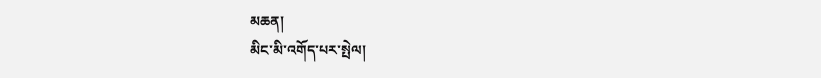མཆན།
མིང་མི་འགོད་པར་སྤེལ།